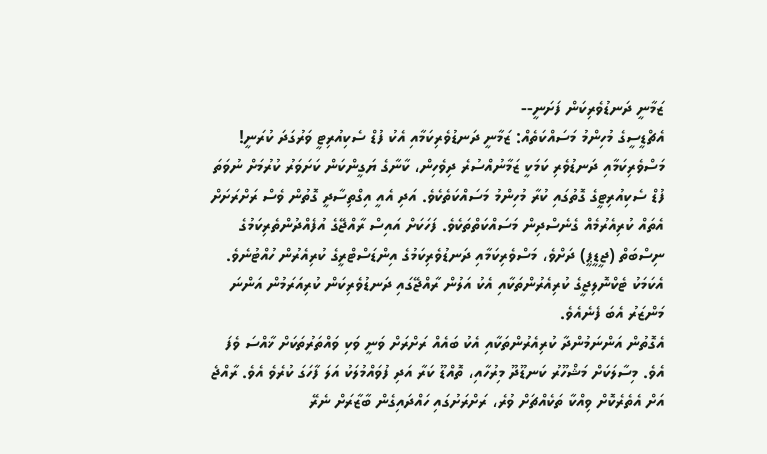ޒަމާނީ ދަނޑުވެރިކަން ފަށަނީ--
އެޗްޑީސީގެ މުހިންމު މަސައްކަތެއް: ޒަމާނީ ދަނޑުވެރިކަމާއި އެކު ފުޑް ސެކިއުރިޓީ ވަރުގަދަ ކުރަނީ!
މަސްވެރިކަމާއި ދަނޑުވެރި ކަމަކީ ޒަމާނުއްސުރެ ދިވެހިން، ކާނާގެ ޔަގީންކަން ކަށަވަރު ކުރުމަށް ނުވަތަ ފުޑް ސެކިއުރިޓީގެ ގޮތުގައި ކުރާ މުހިންމު މަސައްކަތެކެވެ. އަދި އެއީ އިގްތިސާދީ ގޮތުން ވެސް ރަށްރަށަށް އެތައް ކުރިއެރުމެއް ގެނެސްދިން މަސައްކަތްތަކެވެ. ފަހަކަށް އައިސް ރާއްޖޭގެ އުފެއްދުންތެރިކަމުގެ ނިސްބަތް (ޖީޑީޕީ) ދަށްވެ، މަސްވެރިކަމާއި ދަނޑުވެރިކަމުގެ އިންޑަސްޓްރީގެ ކުރިއެރުން ހުއްޓުނެވެ. އެކަމަކު ޓެކްނޮލިޖީގެ ކުރިއެރުންތަކާއި އެކު އަލުން ރާއްޖޭގައި ދަނޑުވެރިކަން ކުރިއަރަމުން އަންނަ މަންޒަރު އެބަ ފެނެއެވެ.
އެގޮތުން އަންނަމުންދާ ކުރިއެރުންތަކާއި އެކު ބައެއް ރަށްރަށް ވަނީ ވަކި ވައްތަރުތަކަށް ޚާއްސަ ވެފަ އެވެ. މިސާލަކަށް މަޝްހޫރު ކަނޑޫދޫ މިރުހާއި، ތޮއްޑޫ ކަރާ އަދި ފުވައްމުލަކު އަލަ ފާހަގަ ކުރެވެ އެވެ. ރާއްޖެ އަށް އެތެރެކޮށް ވިއްކާ ތަކެއްޗަށް ވުރެ، ރަށްރަށުގައި ހައްދައިގެން ބާޒާރަށް ނެރޭ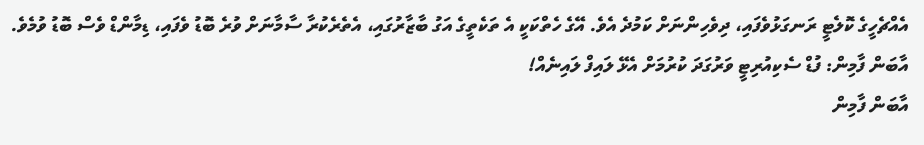އެއްޗެހީގެ ކޮލެޓީ ރަނގަޅުވެފައި، ދިވެހިންނަށް ކަމުދެ އެވެ. އޭގެ ހެތްކަކީ އެ ތަކެތީގެ އަގު ބާޒާރުގައި، އެތެރެކުރާ ސާމާނަށް ވުރެ ބޮޑު ވެފައި، ޑިމާންޑް ވެސް ބޮޑު ވުމެވެ.
އާބަން ފާމިން: ފުޑް ސެކިއުރިޓީ ވަރުގަދަ ކުރުމަށް އެޅޭ ލައިފް ލައިނެއް!
އާބަން ފާމިން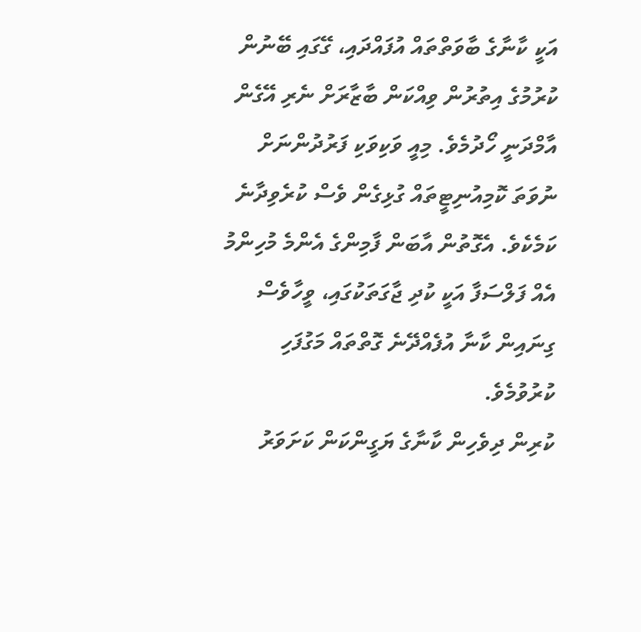އަކީ ކާނާގެ ބާވަތްތައް އުފައްދައި، ގޭގައި ބޭނުން ކުރުމުގެ އިތުރުން ވިއްކަން ބާޒާރަށް ނެރި އޭގެން އާމްދަނީ ހޯދުމެވެ. މިއީ ވަކިވަކި ފަރުދުންނަށް ނުވަތަ ކޮމިއުނިޓީތައް ގުޅިގެން ވެސް ކުރެވިދާނެ ކަމެކެވެ. އެގޮތުން އާބަން ފާމިންގެ އެންމެ މުހިންމު އެއް ފަލްސަފާ އަކީ ކުދި ޖާގަތަކުގައި، ވީހާވެސް ގިނައިން ކާނާ އުފެއްދޭނެ ގޮތްތައް މަގުފަހި ކުރުވުމެވެ.
ކުރިން ދިވެހިން ކާނާގެ ޔަގީންކަން ކަށަވަރު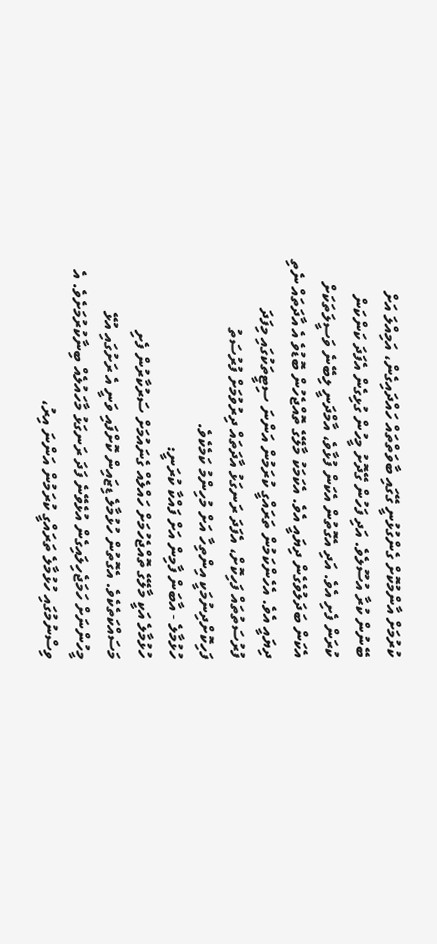ކުރުމަށް އާންމުކޮށް ގެންގުޅުނީ ގޭގައި ބާވަތްތައް ހައްދައިގެން، އަމިއްލަ އަށް ބޭނުން ކުރާ އުސޫލެވެ. އަދި ފަހުން ގޭދޮށު މީހުން ގުޅިގެން އެފަދަ ކަންކަން ކުރަން ފެށި އެވެ. އަދި އެގޮތުން އެކަން ފުޅާވެ، އާމްދަނީ ލިބޭނެ ވަސީލަތަކަށް އެކަން ބަދަލުވެގެން ދިޔައީ އެވެ. އެކަމަކު މާލޭގެ ތޮއްޖެހުން ބޮޑުވެ އެ އާދަތައް ނެތި ދިޔައީ އެވެ. އެހެންކަމުން ތަރައްގީ ކުރަމުން އަންނަ ސިޓީތަކުގައި މިފަދަ ފުރުސަތުތައް ފަހިކޮށް، އެފަދަ ރަނގަޅު އާދަތައް ދިރުވުމަށް ފުރުސަތު ފަހިކޮށްދިނުމަކީ އިންތިހާ އަށް މުހިންމު ކަމެކެވެ.
ހުޅުމާލެ - އާބަން ފާމިން އަށް ފައްކާ ކުރަނީ:
ހުޅުމާލެ އަކީ މާލޭގެ ތޮއްޖެހުމަށް ހައްލެއް ގެނައުމަށް ސަރުކާރުން ފެށި މަސައްކަތެކެވެ. އެގޮތުން ހުޅުމާލެ ޑިޒައިން ކޮށްފައި ވަނީ އެ ރަށުގައި އުޅޭ މީހުންނަށް ހަމަޖެހިލައިގެން އުޅެވޭނެ ފަދަ ރަނގަޅު މާހައުލެއް ބިނާކުރުމަށެވެ. އެ ވިސްނުމުގައި ހުޅުމާލެ ތަރައްގީ ކުރަމުން އަންނަ އިރު،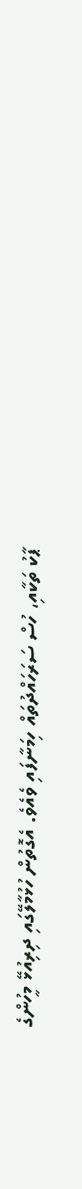ޕާކު ތަކާއި، ހުސް ސަރަހައްދުތައް ހިމަނާފައި ވެއެވެ. އެގޮތުން ހުޅުމާލޭގައި ދިރިއުޅޭ މީހުންގެ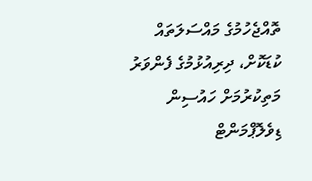ތޮއްޖެހުމުގެ މައްސަލަތައް ކުޑަކޮށް، ދިރިއުޅުމުގެ ފެންވަރު މަތިކުރުމަށް ހައުސިން ޑިވެލޮޕްމަންޓް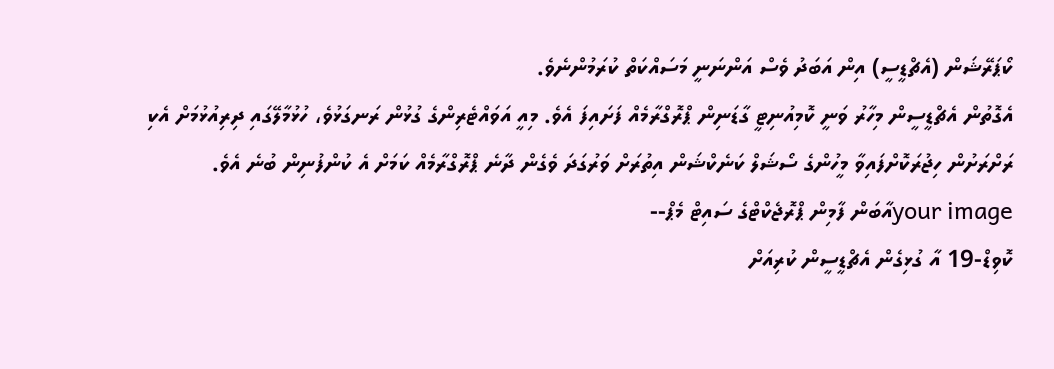ކޯޕަރޭޝަން (އެޗްޑީސީ) އިން އަބަދު ވެސް އަންނަނީ މަސައްކަތް ކުރަމުންނެވެ.
އެގޮތުން އެޗްޑީސީން މިހާރު ވަނީ ކޮމިއުނިޓީ ގާޑަނިން ޕްރޮގްރާމެއް ފަށައިފަ އެވެ. މިއީ އަވައްޓެރިންގެ ގުޅުން ރަނގަޅުވެ، ހުޅުމާލޭގައި ދިރިއުޅުމަށް އެކި ރަށްރަށުން ހިޖުރަކޮށްފައިވާ މީހުންގެ ސޯޝަލް ކަނެކްޝަން އިތުރަށް ވަރުގަދަ ވެގެން ދާނެ ޕްރޮގްރާމެއް ކަމަށް އެ ކުންފުނިން ބުނެ އެވެ.
your imageއާބަން ފާމިން ޕްރޮޖެކްޓްގެ ސައިޓް މެޕް--
ކޮވިޑް-19 އާ ގުޅިގެން އެޗްޑީސީން ކުރިއަށް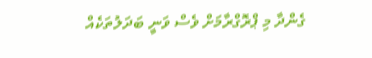ގެންދާ މި ޕްރޮގްރާމަށް ވެސް ވަނީ ބަދަލުތަކެއް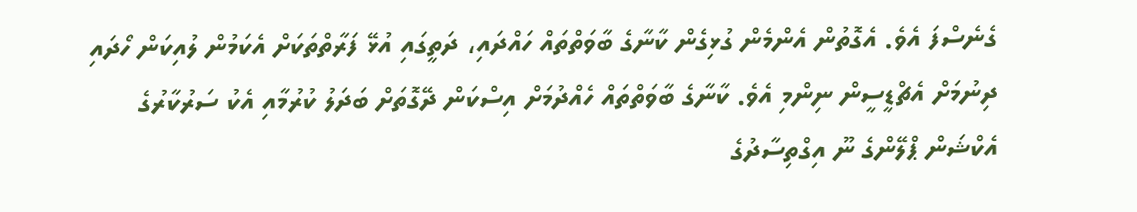ގެނެސްފަ އެވެ. އެގޮތުން އެންމެން ގުޅިގެން ކާނާގެ ބާވަތްތައް ހައްދައި، ދަތީގައި އުޅޭ ފަރާތްތަކަށް އެކަމުން ލުއިކަން ހޯދައި ދިނުމަށް އެޗްޑީސީން ނިންމި އެވެ. ކާނާގެ ބާވަތްތައް ހެއްދުމަށް އިސްކަން ދޭގޮތަށް ބަދަލު ކުރުމާއި އެކު ސަރުކާރުގެ އެކްޝަން ޕްލޭންގެ ނޫ އިގްތިސާދުގެ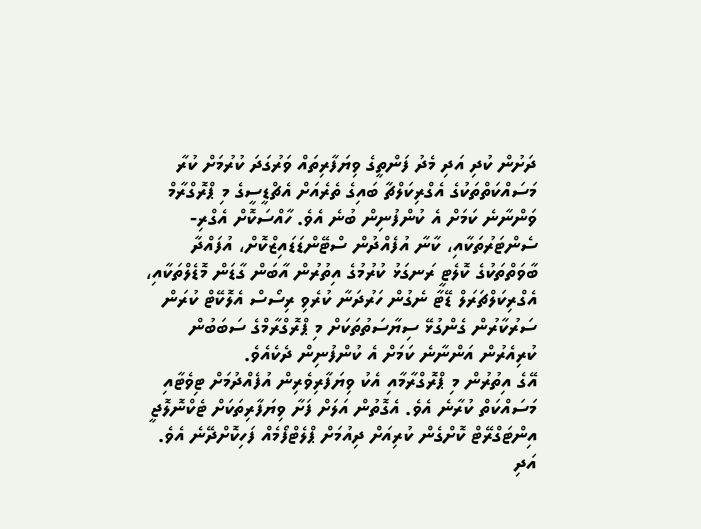ދަށުން ކުދި އަދި މެދު ފަންތީގެ ވިޔަފާރިތައް ވަރުގަދަ ކުރުމަށް ކުރާ މަސައްކަތްތަކުގެ އެގްރިކަލްޗާ ބައިގެ ތެރެއަށް އެޗްޑީސީގެ މި ޕްރޮގްރާމް ވަންނާނެ ކަމަށް އެ ކުންފުނިން ބުނެ އެވެ. ހާއްސަކޮށް އެގްރި-ސެންޓަރުތަކާއި، ކާނާ އުފެއްދުން ސްޓޭންޑަޑައިޒްކޮށް، އުފައްދާ ބާވަތްތަކުގެ ކޮލެޓީ ރަނގަޅު ކުރުމުގެ އިތުރުން އާބަން ގާޑަން މޮޑެލްތަކާއި، އެގްރިކަލްޗަރަލް ޑޭޓާ ނެގުން ހަރުދަނާ ކުރެވި ރިސޯސް އެލޮކޭޓް ކުރަން ސަރުކާރުން ގެންގުޅޭ ސިޔާސަތުތަކަށް މި ޕްރޮގްރާމްގެ ސަބަބުން ކުރިއެރުން އަންނާނެ ކަމަށް އެ ކުންފުނިން ދެކެއެވެ.
އޭގެ އިތުރުން މި ޕްރޮގްރާމާއި އެކު ވިޔަފާރިވެރިން އުފެއްދުމަށް ޓިވެޓާއި މަސައްކަތް ކުރާނެ އެވެ. އެގޮތުން އަލަށް ފަށާ ވިޔަފާރިތަކަށް ޓެކްނޮލޮޖީ އިންޓަގްރޭޓް ކޮށްގެން ކުރިއަށް ދިއުމަށް ޕްލެޓްފޯމެއް ފަހިކޮށްދޭނެ އެވެ. އަދި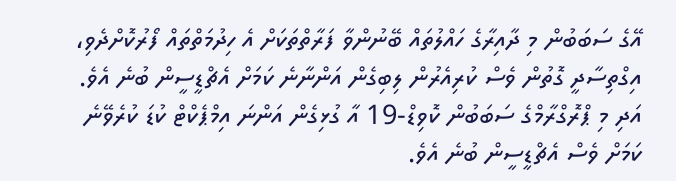އޭގެ ސަބަބުން މި ދާއިރާގެ ހައްލުތައް ބޭނުންވާ ފަރާތްތަކަށް އެ ހިދުމަތްތައް ފޯރުކޮށްދެވި، އިގްތިސާދީ ގޮތުން ވެސް ކުރިއެރުން ލިބިގެން އަންނާނެ ކަމަށް އެޗްޑީސީން ބުނެ އެވެ. އަދި މި ޕްރޮގްރާމްގެ ސަބަބުން ކޮވިޑް-19 އާ ގުޅިގެން އަންނަ އިމްޕެކްޓް ކުޑަ ކުރެވޭނެ ކަމަށް ވެސް އެޗްޑީސީން ބުނެ އެވެ.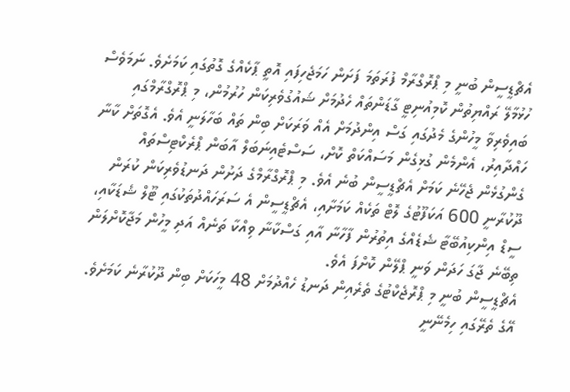އެޗްޑީސީން ބުނީ މި ޕްރޮގްރާމް ފުރަތަމަ ފަށަން ހަމަޖެހިފައި އޮތީ ޕާކެއްގެ ގޮތުގައި ކަމަށެވެ. ނަމަވެސް ހުޅުމާލޭ ރައްޔިތުން ކޮމިއުނިޓީ ގާޑަންތައް ހެދުމަށް ޝައުގުވެރިކަން ހުރުމުން، މި ޕްރޮގްރާމްގައި ބައިވެރިވާ މީހުންގެ މެދުގައި ގަސް އިންދުމަށް އެއް ވަރަކަށް ބިން ތައް ބަހާލަނީ އެވެ. އެގޮތަށް ކާނާ ހައްދާއިރު، އެންމެން ގުޅިގެން މަސައްކަތް ކޮށް، ސަސްޓެއިނަބަލް އާބަން ޕްރެކްޓިސްތައް ގެންގުޅެން ޖެހޭނެ ކަމަށް އެޗްޑީސީން ބުނެ އެވެ. މި ޕްރޮގްރާމްގެ ދަށުން ދަނޑުވެރިކަން ކުރަން ދޫކުރާނީ 600 އަކަފޫޓުގެ ލޮޓް ތަކެއް ކަމަށާއި، އެޗްޑީސީން އެ ސަރަހައްދުތަކުގައި ޓޫލް ޝެޑަކާއި، ސީޑް އިންކިއުބޭޓާ ޝެޑެއްގެ އިތުރުން ފާހާނާ އާއި ގަސްކާނާ ވިއްކާ ތަނެއް އަދި މީހުން މަޖާކޮށްލަން ތިބޭނެ ޖާގަ ހަދަން ވަނީ ޕްލޭން ކޮށްފަ އެވެ.
އެޗްޑީސީން ބުނީ މި ޕްރޮޖެކްޓުގެ ތެރެއިން ދަނޑު ހެއްދުމަށް 48 މީހަކަށް ބިން ދޫކުރާނެ ކަމަށެވެ. އޭގެ ތެރޭގައި ހިމެނޭނީ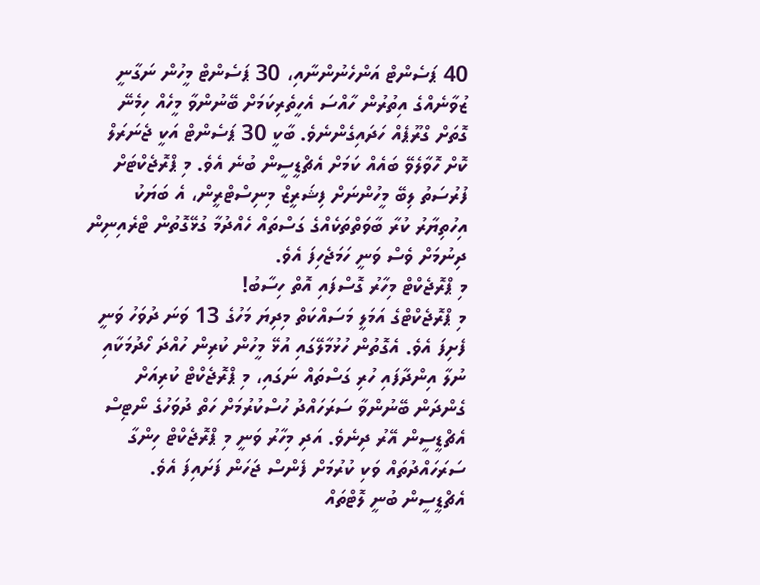40 ޕަސެންޓް އަންހެނުންނާއި، 30 ޕަސެންޓް މީހުން ނަގާނީ ޒުވާނެއްގެ އިތުރުން ހާއްސަ އެހީތެރިކަމަށް ބޭނުންވާ މީހެއް ހިމެނޭ ގޮތަށް ގްރޫޕެއް ހަދައިގެންނެވެ. ބާކީ 30 ޕަސެންޓް އަކީ ޖެނަރަލް ކޮށް ހޮވާލެވޭ ބައެއް ކަމަށް އެޗްޑީސީން ބުނެ އެވެ. މި ޕްރޮޖެކްޓަށް ފުރުސަތު ލިބޭ މީހުންނަށް ފިޝަރީޒް މިނިސްޓްރީން، އެ ބަޔަކު އިހުތިޔާރު ކުރާ ބާވަތްތަކެއްގެ ގަސްތައް ހެއްދުމާ ގުޅޭގޮތުން ޓްރެއިނިން ދިނުމަށް ވެސް ވަނީ ހަމަޖެހިފަ އެވެ.
މި ޕްރޮޖެކްޓް މިހާރު ގޮސްފައި އޮތް ހިސާބު!
މި ޕްރޮޖެކްޓްގެ އަމަލީ މަސައްކަތް މިދިޔަ މަހުގެ 13 ވަނަ ދުވަހު ވަނީ ފެށިފަ އެވެ. އެގޮތުން ހުޅުމާލޭގައި އުޅޭ މީހުން ކުރިން ހުއްދަ ހޯދުމަކާއި ނުލާ އިންދާފައި ހުރި ގަސްތައް ނަގައި، މި ޕްރޮޖެކްޓް ކުރިއަށް ގެންދަން ބޭނުންވާ ސަރަހައްދު ހުސްކުރުމަށް ހަތް ދުވަހުގެ ނޯޓިސް އެޗްޑީސީން އޭރު ދިނެވެ. އަދި މިހާރު ވަނީ މި ޕްރޮޖެކްޓް ހިންގާ ސަރަހައްދުތައް ވަކި ކުރުމަށް ފެންސް ޖަހަން ފަށައިފަ އެވެ.
އެޗްޑީސީން ބުނީ ލޮޓްތައް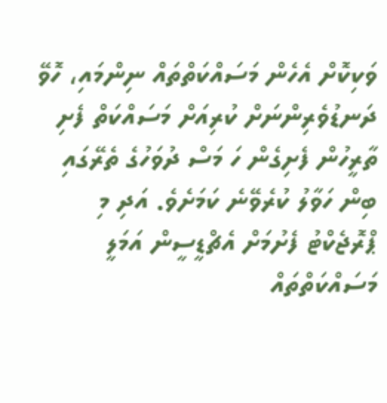ވަކިކޮށް އެހެން މަސައްކަތްތައް ނިންމައި، ހޮވޭ ދަނޑުވެރިންނަށް ކުރިއަށް މަސައްކަތް ފެށި ތާރީހުން ފެށިގެން ހަ މަސް ދުވަހުގެ ތެރޭގައި ބިން ހަވާލު ކުރެވޭނެ ކަމަށެވެ. އަދި މި ޕްރޮޖެކްޓު ފެށުމަށް އެޗްޑީސީން އަމަލީ މަސައްކަތްތައް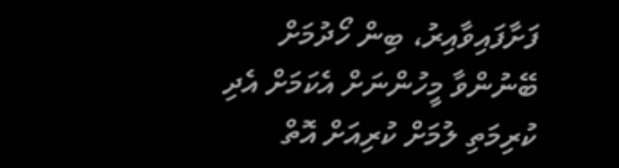ފަށާފައިވާއިރު، ބިން ހޯދުމަށް ބޭނުންވާ މީހުންނަށް އެކަމަށް އެދި ކުރިމަތި ލުމަށް ކުރިއަށް އޮތް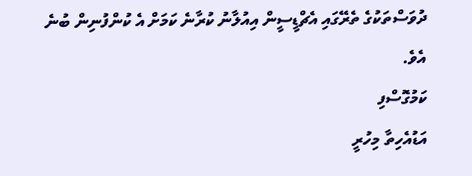ދުވަސްތަކުގެ ތެރޭގައި އެޗްޑީސީން އިއުލާނު ކުރާނެ ކަމަށް އެ ކުންފުނިން ބުނެ އެވެ.
ކަމުގޮސްފި
އަޑުއެހިތާ މިހުރީ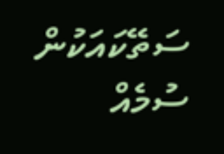ސަތޭކައަކުން ސުމެއް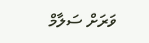ވަރަށް ސަލާމް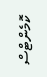ކޮމެންޓްސް